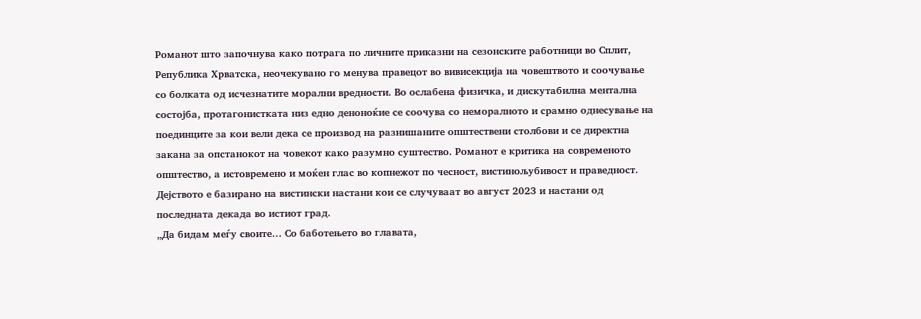Романот што започнува како потрага по личните приказни на сезонските работници во Сплит, Република Хрватска, неочекувано го менува правецот во вивисекција на човештвото и соочување со болката од исчезнатите морални вредности. Во ослабена физичка, и дискутабилна ментална состојба, протагонистката низ едно деноноќие се соочува со неморалното и срамно однесување на поединците за кои вели дека се производ на разнишаните општествени столбови и се директна закана за опстанокот на човекот како разумно суштество. Романот е критика на современото општество, а истовремено и моќен глас во копнежот по чесност, вистинољубивост и праведност. Дејството е базирано на вистински настани кои се случуваат во август 2023 и настани од последната декада во истиот град.
„Да бидам меѓу своите… Со баботењето во главата,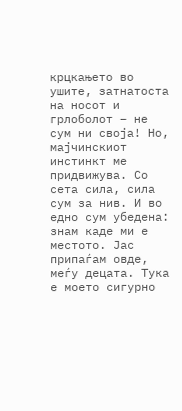крцкањето во ушите, затнатоста на носот и грлоболот − не сум ни своја! Но, мајчинскиот инстинкт ме придвижува. Со сета сила, сила сум за нив. И во едно сум убедена: знам каде ми е местото. Јас припаѓам овде, меѓу децата. Тука е моето сигурно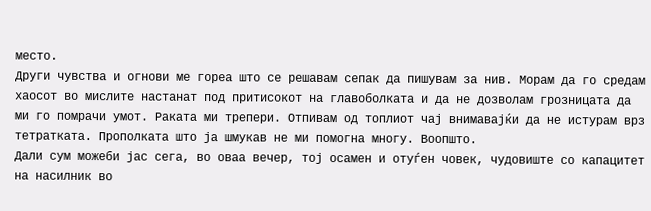место.
Други чувства и огнови ме гореа што се решавам сепак да пишувам за нив. Морам да го средам хаосот во мислите настанат под притисокот на главоболката и да не дозволам грозницата да ми го помрачи умот. Раката ми трепери. Отпивам од топлиот чај внимавајќи да не истурам врз тетратката. Прополката што ја шмукав не ми помогна многу. Воопшто.
Дали сум можеби јас сега, во оваа вечер, тој осамен и отуѓен човек, чудовиште со капацитет на насилник во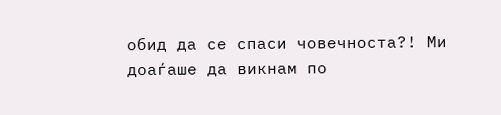обид да се спаси човечноста?! Ми доаѓаше да викнам по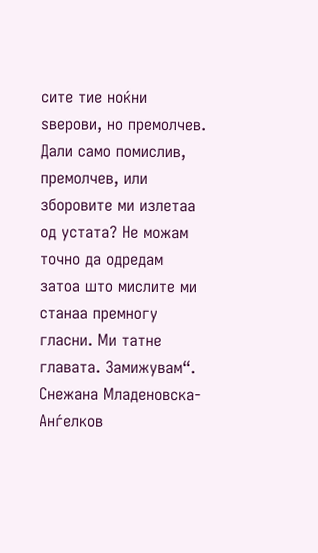сите тие ноќни ѕверови, но премолчев. Дали само помислив, премолчев, или зборовите ми излетаа од устата? Не можам точно да одредам затоа што мислите ми станаа премногу гласни. Ми татне главата. Замижувам“.
Снежана Младеновска-Анѓелков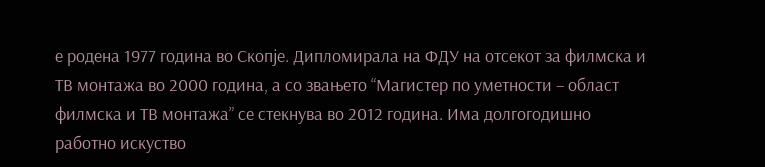е родена 1977 година во Скопје. Дипломирала на ФДУ на отсекот за филмска и ТВ монтажа во 2000 година, а со звањето “Магистер по уметности – област филмска и ТВ монтажа” се стекнува во 2012 година. Има долгогодишно работно искуство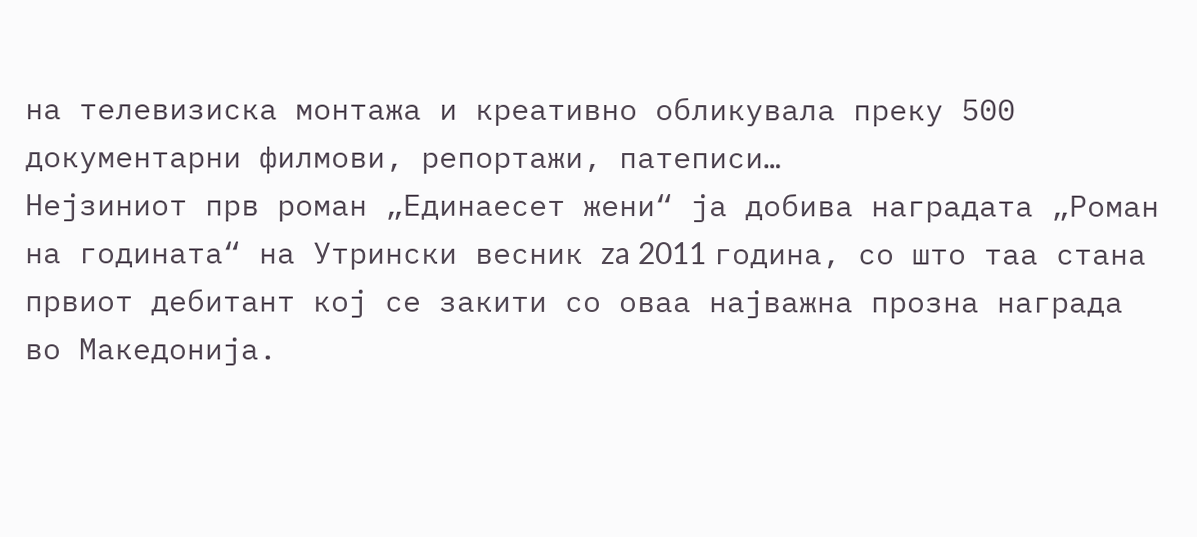на телевизиска монтажа и креативно обликувала преку 500 документарни филмови, репортажи, патеписи…
Нејзиниот прв роман „Единаесет жени“ ја добива наградата „Роман на годината“ на Утрински весник za 2011 година, со што таа стана првиот дебитант кој се закити со оваа најважна прозна награда во Македонија.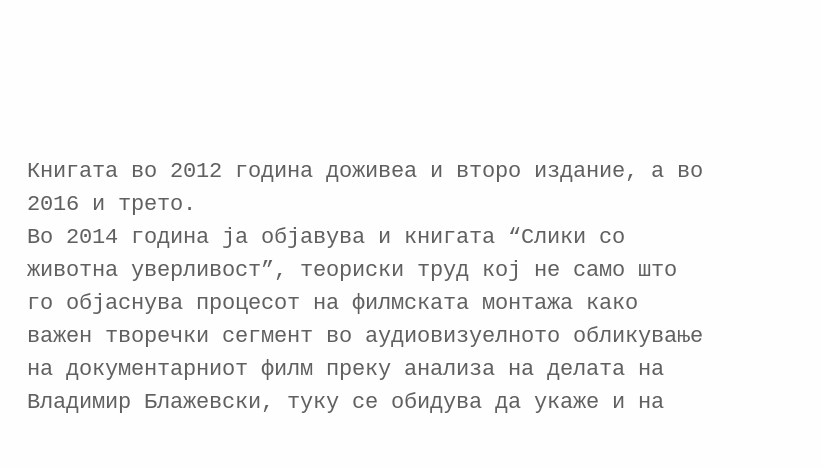Книгата во 2012 година доживеа и второ издание, а во 2016 и трето.
Во 2014 година ја објавува и книгата “Слики со животна уверливост”, теориски труд кој не само што го објаснува процесот на филмската монтажа како важен творечки сегмент во аудиовизуелното обликување на документарниот филм преку анализа на делата на Владимир Блажевски, туку се обидува да укаже и на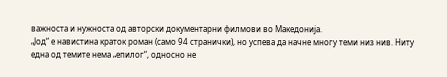важноста и нужноста од авторски документарни филмови во Македонија.
„Јод“ е навистина краток роман (само 94 странички), но успева да начне многу теми низ нив. Ниту една од темите нема „епилог“, односно не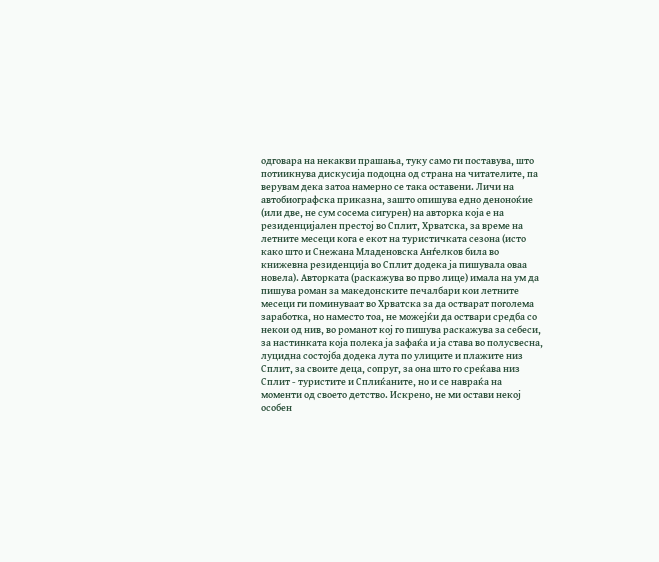одговара на некакви прашања, туку само ги поставува, што потиикнува дискусија подоцна од страна на читателите, па верувам дека затоа намерно се така оставени. Личи на автобиографска приказна, зашто опишува едно деноноќие (или две, не сум сосема сигурен) на авторка која е на резиденцијален престој во Сплит, Хрватска, за време на летните месеци кога е екот на туристичката сезона (исто како што и Снежана Младеновска Анѓелков била во книжевна резиденција во Сплит додека ја пишувала оваа новела). Авторката (раскажува во прво лице) имала на ум да пишува роман за македонските печалбари кои летните месеци ги поминуваат во Хрватска за да остварат поголема заработка, но наместо тоа, не можејќи да оствари средба со некои од нив, во романот кој го пишува раскажува за себеси, за настинката која полека ја зафаќа и ја става во полусвесна, луцидна состојба додека лута по улиците и плажите низ Сплит, за своите деца, сопруг, за она што го среќава низ Сплит - туристите и Сплиќаните, но и се навраќа на моменти од своето детство. Искрено, не ми остави некој особен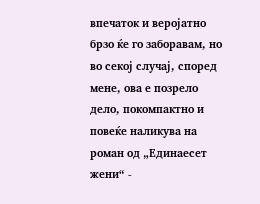впечаток и веројатно брзо ќе го заборавам, но во секој случај, според мене, ова е позрело дело, покомпактно и повеќе наликува на роман од „Единаесет жени“ -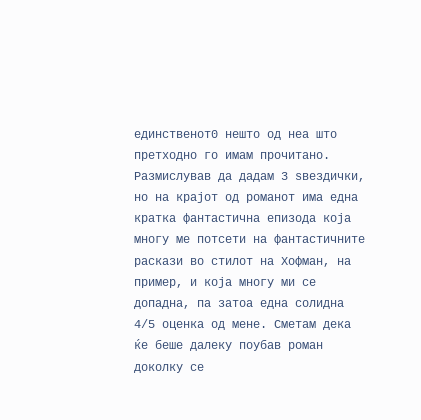единственот0 нешто од неа што претходно го имам прочитано. Размислував да дадам 3 ѕвездички, но на крајот од романот има една кратка фантастична епизода која многу ме потсети на фантастичните раскази во стилот на Хофман, на пример, и која многу ми се допадна, па затоа една солидна 4/5 оценка од мене. Сметам дека ќе беше далеку поубав роман доколку се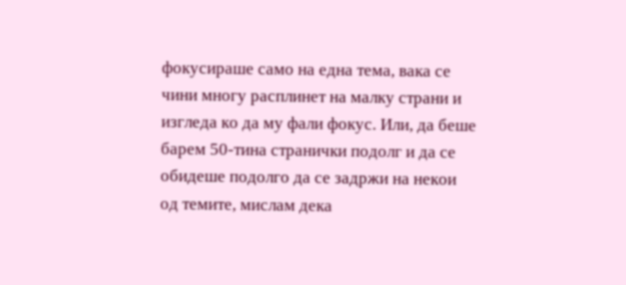фокусираше само на една тема, вака се чини многу расплинет на малку страни и изгледа ко да му фали фокус. Или, да беше барем 50-тина странички подолг и да се обидеше подолго да се задржи на некои од темите, мислам дека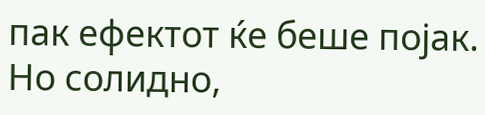пак ефектот ќе беше појак. Но солидно,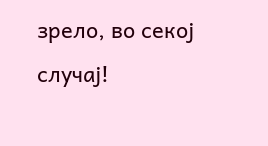зрело, во секој случај!